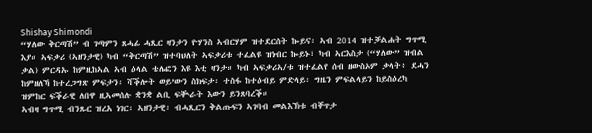Shishay Shimondi
“ሃለው ቅርጣሽ” ብ ገጣምን ጸሓፊ ሓጺር ዛንታን ዮሃንስ ኣብርሃም ዝተደርሰት ኰይና፡ ኣብ 2014 ዝተቓልሐት ግጥሚ እያ። ኣፍቃሪ (ኣዘንታዊ) ካብ “ቅርጣሽ” ዝተባህለት ኣፍቃሪቱ ተፈልዩ ዝነብር ኰይኑ፣ ካብ ኣርእስታ (“ሃለው” ዝብል ቃል) ምርዳኡ ከምዚከኣል ኣብ ዕላል ቴሌፎን እዩ እቲ ዛንታ። ካብ ኣፍቃሪኣ/ቱ ዝተፈልየ ሰብ ዘውስኦም ቃላት፥ ደሓን ከምዘለኻ ከተረጋግጽ ምፍታን፡ ሻቕሎት ወይ’ውን ስክፍታ፡ ተስፋ ከተዕብይ ምድላይ፡ ግዜን ምፍልላይን ከይስዕረካ ዝምከር ፍቕራዊ ለበዋ ዚኣመሰሉ ቋንቋ ልቢ ፍቚራት እውን ይንጸባረቕ።
ኣብዛ ግጥሚ ብንጹር ዝረአ ነገር፡ ኣዘንታዊ፡ ብሓጺርን ቅልጡፍን ኣገባብ መልእኽቱ ብቐጥታ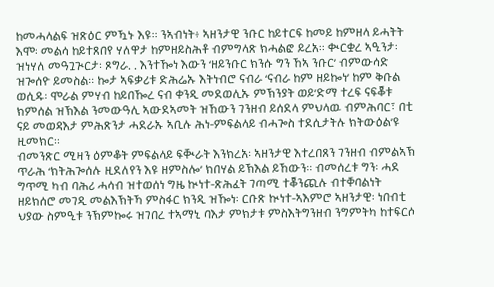ከመሓላልፍ ዝጽዕር ምዃኑ እዩ። ንኣብነት፥ ኣዘንታዊ ንቡር ከይተርፍ ከመይ ከምዘላ ይሓትት እሞ፡ መልሳ ከይተጸበየ ሃለዋታ ከምዘይስሕቶ ብምግላጽ ክሓልፎ ይረአ። ቊርቋረ ኣዒንታ፡ ዝነሃለ መዓጓጒርታ፡ ጾግራ. . እንተዀነ እውን ‘ዘይንቡር ክንሱ ግን ኸኣ ንቡር’ ብምውሳድ ዝጐሰዮ ይመስል። ኰታ ኣፍቃሪቱ ድሕሬኡ እትነብሮ ናብራ ‘ናብራ ከም ዘይኰነ’ ከም ቅቡል ወሲዱ፡ ሞራል ምሃብ ከይበዀረ ናብ ቀንዲ መደወሊኡ ምኽንያት ወይ’ድማ ተረፍ ናፍቖቱ ክምሰል ዝኽእል ንመውዓሊ ኣውደኣመት ዝኸውን ገንዘብ ይሰደላ ምህላዉ ብምሕባር፣ በቲ ናይ መወዳእታ ምሕጽንታ ሓደራኡ ኣቢሉ ሕነ-ምፍልላይ ብሓጐስ ተደሲታትሉ ክትውዕል’ዩ ዚመክር።
ብመንጽር ሚዛን ዕምቆት ምፍልላይ ፍቚራት እንክረአ፡ ኣዘንታዊ እተረበጸን ገንዘብ ብምልኣኽ ጥራሕ ‘ክትሕጐሰሉ ዚደለየን እዩ ዘምስሎ’ ክበሃል ይኽእል ይኸውን። ብመሰረቱ ግን፡ ሓደ ግጥሚ ካብ ባሕሪ ሓሳብ ዝተወሰነ ግዜ ኲነተ-ጽሕፈት ገጣሚ ተቖንጪሉ ብተቐባልነት ዘይክሰሮ መገዲ መልእኽትኻ ምስፋር ክንዲ ዝዀነ፡ ርቡጽ ኲነተ-ኣእምሮ ኣዘንታዊ፡ ነበብቲ ህያው ስምዒቱ ንኽምኰሩ ዝገበረ ተኣማኒ ባእታ ምክታቱ ምስእትግንዘብ ንግምትካ ከተፍርሶ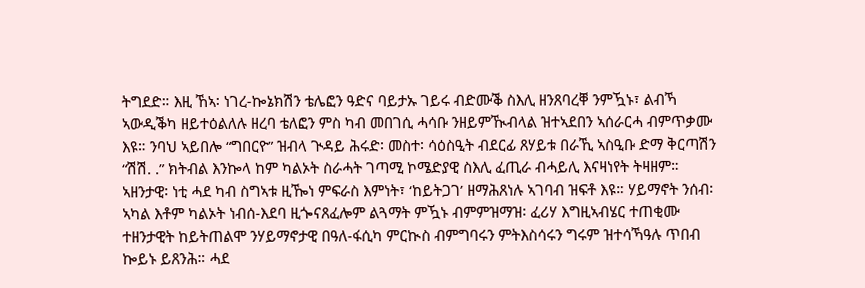ትግደድ። እዚ ኸኣ፡ ነገረ-ኰኔክሽን ቴሌፎን ዓድና ባይታኡ ገይሩ ብድሙቕ ስእሊ ዘንጸባረቐ ንምዃኑ፣ ልብኻ ኣውዲቕካ ዘይተዕልለሉ ዘረባ ቴለፎን ምስ ካብ መበገሲ ሓሳቡ ንዘይምዂብላል ዝተኣደበን ኣሰራርሓ ብምጥቃሙ እዩ። ንባህ ኣይበሎ “ግበርዮ” ዝብላ ጒዳይ ሕሩድ፡ መስተ፡ ሳዕስዒት ብደርፊ ጸሃይቱ በራኺ ኣስዒቡ ድማ ቅርጣሽን “ሽሽ. .” ክትብል እንኰላ ከም ካልኦት ስራሓት ገጣሚ ኮሜድያዊ ስእሊ ፈጢራ ብሓይሊ እናዛነየት ትዛዘም።
ኣዘንታዊ፡ ነቲ ሓደ ካብ ስግኣቱ ዚዀነ ምፍራስ እምነት፣ ‘ከይትጋገ’ ዘማሕጸነሉ ኣገባብ ዝፍቶ እዩ። ሃይማኖት ንሰብ፡ ኣካል እቶም ካልኦት ነብሰ-እደባ ዚጐናጸፈሎም ልጓማት ምዃኑ ብምምዝማዝ፡ ፈሪሃ እግዚኣብሄር ተጠቂሙ ተዘንታዊት ከይትጠልሞ ንሃይማኖታዊ በዓለ-ፋሲካ ምርኲስ ብምግባሩን ምትእስሳሩን ግሩም ዝተሳኻዓሉ ጥበብ ኰይኑ ይጸንሕ። ሓደ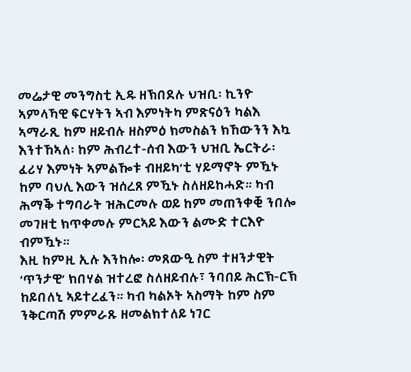መሬታዊ መንግስቲ ኢዱ ዘኽበደሉ ህዝቢ፡ ኪንዮ ኣምላኻዊ ፍርሃትን ኣብ እምነትካ ምጽናዕን ካልእ ኣማራጺ ከም ዘይብሉ ዘስምዕ ክመስልን ክኸውንን እኳ እንተኸኣለ፡ ከም ሕብረተ-ሰብ እውን ህዝቢ ኤርትራ፡ ፈሪሃ እምነት ኣምልዀቱ ብዘይካ’ቲ ሃይማኖት ምዃኑ ከም ባህሊ እውን ዝሰረጸ ምዃኑ ስለዘይከሓድ። ካብ ሕማቕ ተግባራት ዝሕርመሉ ወይ ከም መጠንቀቒ ንበሎ መገዘቲ ክጥቀመሉ ምርኣይ እውን ልሙድ ተርእዮ ብምዃኑ።
እዚ ከምዚ ኢሉ እንከሎ፡ መጸውዒ ስም ተዘንታዊት ‘ጥንታዊ’ ክበሃል ዝተረፎ ስለዘይብሉ፣ ንባበይ ሕርኽ-ርኽ ከይበለኒ ኣይተረፈን። ካብ ካልኦት ኣስማት ከም ስም ንቅርጣሽ ምምራጹ ዘመልክተለይ ነገር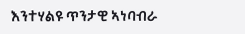እንተሃልዩ ጥንታዊ ኣነባብራ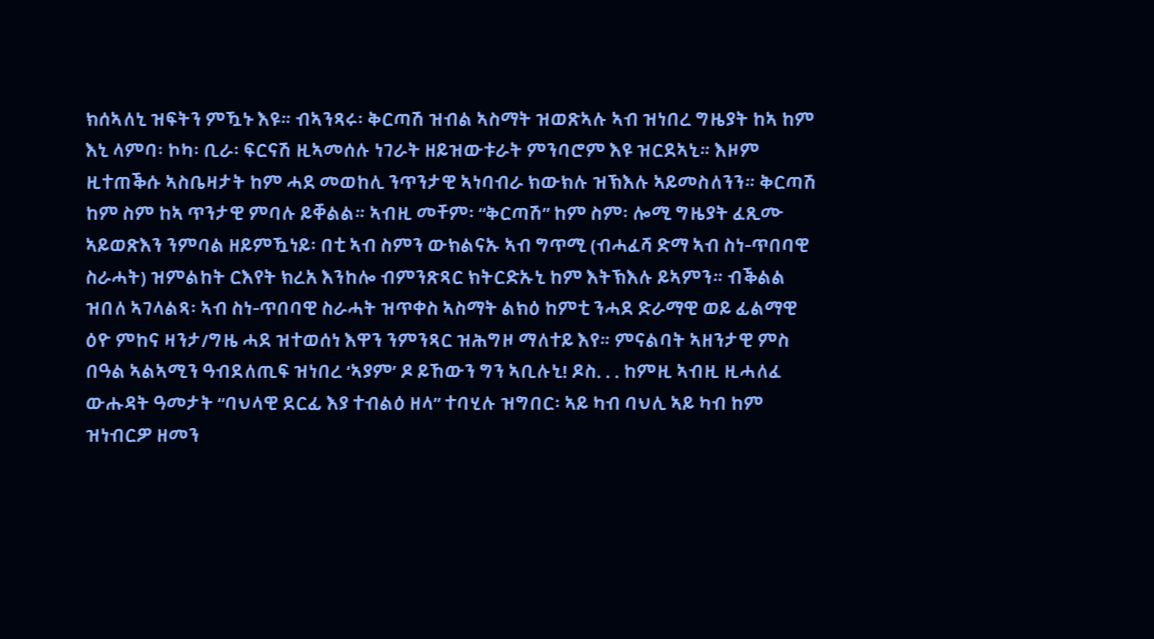ክሰኣለኒ ዝፍትን ምዃኑ እዩ። ብኣንጻሩ፡ ቅርጣሽ ዝብል ኣስማት ዝወጽኣሉ ኣብ ዝነበረ ግዜያት ከኣ ከም እኒ ላምባ፡ ኮካ፡ ቢራ፡ ፍርናሽ ዚኣመሰሉ ነገራት ዘይዝውቱራት ምንባሮም እዩ ዝርደኣኒ። እዞም ዚተጠቕሱ ኣስቤዛታት ከም ሓደ መወከሊ ንጥንታዊ ኣነባብራ ክውክሉ ዝኽእሉ ኣይመስለንን። ቅርጣሽ ከም ስም ከኣ ጥንታዊ ምባሉ ይቐልል። ኣብዚ መቸም፡ “ቅርጣሽ” ከም ስም፡ ሎሚ ግዜያት ፈጺሙ ኣይወጽእን ንምባል ዘይምዃነይ፡ በቲ ኣብ ስምን ውክልናኡ ኣብ ግጥሚ (ብሓፈሻ ድማ ኣብ ስነ-ጥበባዊ ስራሓት) ዝምልከት ርእየት ክረአ እንከሎ ብምንጽጻር ክትርድኡኒ ከም እትኽእሉ ይኣምን። ብቕልል ዝበለ ኣገላልጻ፡ ኣብ ስነ-ጥበባዊ ስራሓት ዝጥቀስ ኣስማት ልክዕ ከምቲ ንሓደ ድራማዊ ወይ ፊልማዊ ዕዮ ምከና ዛንታ/ግዜ ሓደ ዝተወሰነ እዋን ንምንጻር ዝሕግዞ ማለተይ እየ። ምናልባት ኣዘንታዊ ምስ በዓል ኣልኣሚን ዓብደለጢፍ ዝነበረ ‘ኣያም’ ዶ ይኸውን ግን ኣቢሉኒ! ዶስ. . . ከምዚ ኣብዚ ዚሓለፈ ውሑዳት ዓመታት “ባህላዊ ደርፊ እያ ተብልዕ ዘላ” ተባሂሉ ዝግበር፡ ኣይ ካብ ባህሊ ኣይ ካብ ከም ዝነብርዎ ዘመን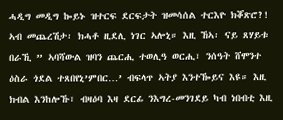ሓዲግ መዲግ ኰይኑ ዝተርፍ ደርፍታት ዝመሳሰል ተርእዮ ክቖጽሮ?!
ኣብ መጨረሽታ፡ ክሓቶ ዚደሊ ነገር ኣሎኒ። እዚ ኸኣ፡ ናይ ጸሃይቱ በራኺ ” ኣባሻውል ዝባን ጨርሒ ተወሊዓ ወርሒ፣ ንሰዓት ሸሞንተ ዕስራ ጎደል ተጸበየኒ’ምበር…’ ብፍላጥ ኣትያ እንተዀይና እዩ። እዚ ክብል እንከሎኹ፣ ብዛዕባ እዛ ደርፊ ንእግረ-መንገደይ ካብ ነበብቲ እዚ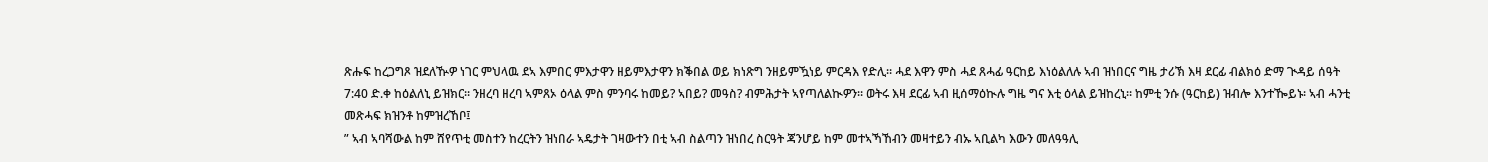ጽሑፍ ከረጋግጾ ዝደለዂዎ ነገር ምህላዉ ደኣ እምበር ምእታዋን ዘይምእታዋን ክቕበል ወይ ክነጽግ ንዘይምዃነይ ምርዳእ የድሊ። ሓደ እዋን ምስ ሓደ ጸሓፊ ዓርከይ እነዕልለሉ ኣብ ዝነበርና ግዜ ታሪኽ እዛ ደርፊ ብልክዕ ድማ ጒዳይ ሰዓት 7:40 ድ.ቀ ከዕልለኒ ይዝክር። ንዘረባ ዘረባ ኣምጸኦ ዕላል ምስ ምንባሩ ከመይ? ኣበይ? መዓስ? ብምሕታት ኣየጣለልኲዎን። ወትሩ እዛ ደርፊ ኣብ ዚሰማዕኲሉ ግዜ ግና እቲ ዕላል ይዝከረኒ። ከምቲ ንሱ (ዓርከይ) ዝብሎ እንተዀይኑ፡ ኣብ ሓንቲ መጽሓፍ ክዝንቶ ከምዝረኸቦ፤
” ኣብ ኣባሻውል ከም ሸየጥቲ መስተን ከረርትን ዝነበራ ኣዴታት ገዛውተን በቲ ኣብ ስልጣን ዝነበረ ስርዓት ጃንሆይ ከም መተኣኻኸብን መዛተይን ብኡ ኣቢልካ እውን መለዓዓሊ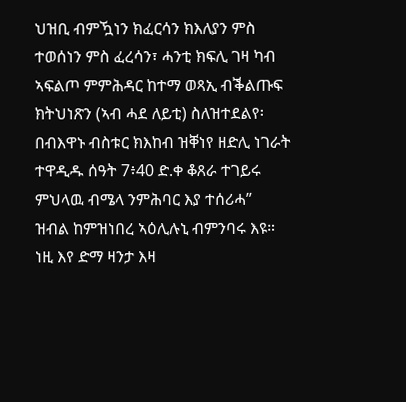ህዝቢ ብምዃነን ክፈርሳን ክእለያን ምስ ተወሰነን ምስ ፈረሳን፣ ሓንቲ ክፍሊ ገዛ ካብ ኣፍልጦ ምምሕዳር ከተማ ወጻኢ ብቕልጡፍ ክትህነጽን (ኣብ ሓደ ለይቲ) ስለዝተደልየ፡ በብእዋኑ ብስቱር ክእከብ ዝቐነየ ዘድሊ ነገራት ተዋዲዱ ሰዓት 7፥40 ድ.ቀ ቆጸራ ተገይሩ ምህላዉ ብሜላ ንምሕባር እያ ተሰሪሓ”
ዝብል ከምዝነበረ ኣዕሊሉኒ ብምንባሩ እዩ። ነዚ እየ ድማ ዛንታ እዛ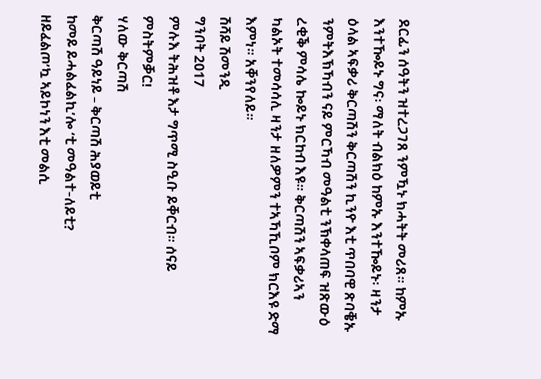ደርፊን ሰዓትን ዝተረጋገጸ ንምዃኑ ክሓትት መሪጸ። ከምኡ እንተዀይኑ ግና፡ ማለት ብልክዕ ከምኡ እንተዀይኑ፡ ዛንታ ዕላል ኣፍቃሪ ቅርጣሽን ቅርጣሽን ኪንዮ እቲ ጥበባዊ ጽባቔኡ ንምትእኽኻብን ናይ ምርኻብ መዓልቲ ንኽቀላጠፍ ዝጽውዕ ረቂቕ ምሳሌ ኰይኑ ክርከብ እዩ። ቅርጣሽን ኣፍቃሪኣን ካልኦት ተመሳሳሊ ዛንታ ዘለዎምን ተኣኻኺቦም ክርእዩ ድማ እምነ። አቐንየለይ።
ሽሻይ ሽመንዲ
ግንቦት 2017
ምሉእ ትሕዝቶ እታ ግጥሚ ስዒቡ ይቐርብ። ሰናይ ምስትምቓር!
ሃለው ቅርጣሽ
ቅርጣሽ ዓይነይ – ቅርጣሽ ሕያወይቲ
ከመይ ይሓልፈልኪ’ሎ ‘ቲ መዓልተ-ለይቲ?
ዘይፈልጦ’ኳ ኣይኮነን እቲ መልሲ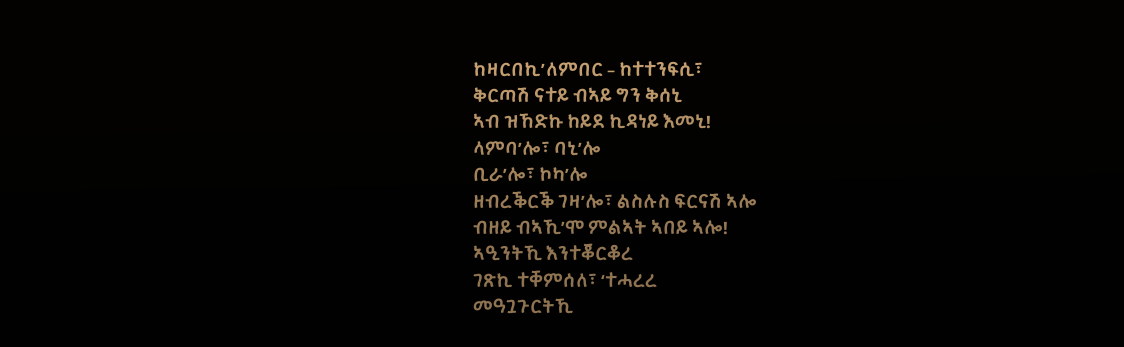ከዛርበኪ’ለምበር – ከተተንፍሲ፣
ቅርጣሽ ናተይ ብኣይ ግን ቅሰኒ
ኣብ ዝኸድኩ ከይደ ኪዳነይ እመኒ!
ላምባ’ሎ፣ ባኒ’ሎ
ቢራ’ሎ፣ ኮካ’ሎ
ዘብረቕርቕ ገዛ’ሎ፣ ልስሉስ ፍርናሽ ኣሎ
ብዘይ ብኣኺ’ሞ ምልኣት ኣበይ ኣሎ!
ኣዒንትኺ እንተቖርቆረ
ገጽኪ ተቐምሰለ፣ ‘ተሓረረ
መዓጓጉርትኺ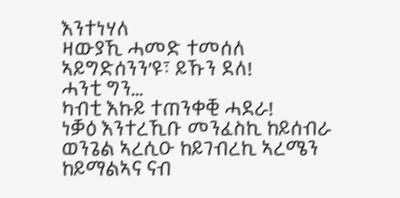እንተነሃለ
ዛውያኺ ሓመድ ተመሰለ
ኣይግድሰንን’ዩ፣ ይኹን ደለ!
ሓንቲ ግን…
ካብቲ እኩይ ተጠንቀቒ ሓደራ!
ነቓዕ እንተረኺቡ መንፈስኪ ከይሰብራ
ወንጌል ኣረሲዑ ከይገብረኪ ኣረሜን
ከይማልኣና ናብ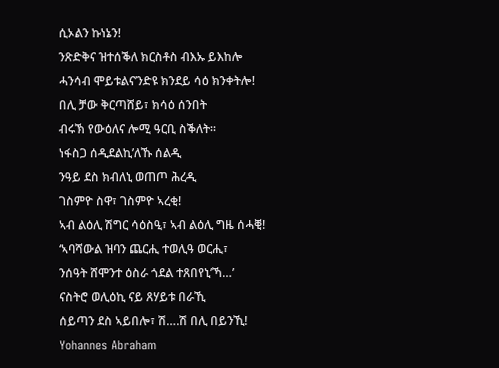ሲኦልን ኩነኔን!
ንጽድቅና ዝተሰቕለ ክርስቶስ ብእኡ ይእከሎ
ሓንሳብ ሞይቱልና’ንድዩ ክንደይ ሳዕ ክንቀትሎ!
በሊ ቻው ቅርጣሸይ፣ ክሳዕ ሰንበት
ብሩኽ የውዕለና ሎሚ ዓርቢ ስቕለት።
ነፋስጋ ሰዲደልኪ’ለኹ ሰልዲ
ንዓይ ደስ ክብለኒ ወጠጦ ሕረዲ
ገስምዮ ስዋ፣ ገስምዮ ኣረቂ!
ኣብ ልዕሊ ሽግር ሳዕስዒ፣ ኣብ ልዕሊ ግዜ ሰሓቒ!
‘ኣባሻውል ዝባን ጨርሒ ተወሊዓ ወርሒ፣
ንሰዓት ሸሞንተ ዕስራ ጎደል ተጸበየኒ’ኻ…’
ናስትሮ ወሊዕኪ ናይ ጸሃይቱ በራኺ
ሰይጣን ደስ ኣይበሎ፣ ሽ….ሽ በሊ በይንኺ!
Yohannes Abraham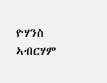ዮሃንስ ኣብርሃም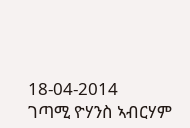18-04-2014
ገጣሚ ዮሃንስ ኣብርሃም